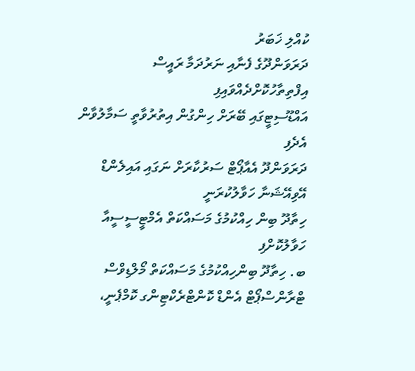ކުއްލި ޚަބަރު
ދަރަވަންދޫގެ ފެނާއި ނަރުދަމާ ރައީސް އިފްތިތާހުކޮށްދެއްވައިފި
އައްޑޫސިޓީގައި ބޭރަށް ހިންގުން އިތުރުވާތީ ސަމާލުވާން އެދެފި
ދަރަވަންދޫ އެއާޕޯޓް ސަރުކާރަށް ނަގައި އައިލެންޑް އޭވިއޭޝަނާ ހަވާލުކުރަނީ
ހިތާދޫ ބިން ހިއްކުމުގެ މަސައްކަތް އެމްޓީސީސީއާ ހަވާލުކޮށްފި
ބ. ހިތާދޫ ބިންހިއްކުމުގެ މަސައްކަތް މޯލްޑިވްސް ޓްރާންސްޕޯޓް އެންޑް ކޮންޓްރެކްޓިންގ ކޮމްޕެނީ،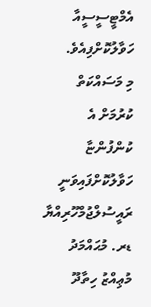އެމްޓީސީސީއާ ހަވާލުކޮށްފިއެވެ.
މި މަސައްކަތް ކުރުމަށް އެ ކުންފުންޏާ ހަވާލުކޮށްފައިވަނީ ރައީސުލްޖުމްހޫރިއްޔާ ޑރ. މުޙައްމަދު މުޢިއްޒު ހިތާދޫ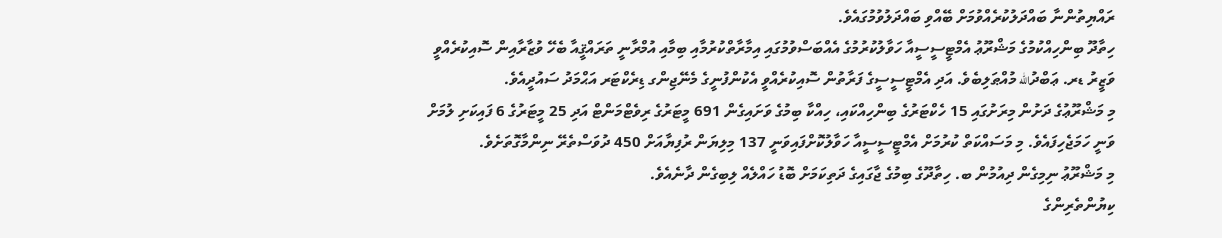ރައްޔިތުންނާ ބައްދަލުކުރެއްވުމަށް ބޭއްވި ބައްދަލުވުމުގައެވެ.
ހިތާދޫ ބިންހިއްކުމުގެ މަޝްރޫޢު އެމްޓީސީސީއާ ހަވާލުކުރުމުގެ އެއްބަސްވުމުގައި އިމާރާތްކުރުމާއި ބިމާއި އުމްރާނީ ތަރައްޤީއާ ބެހޭ ވުޒާރާއިން ސޮއިކުރެއްވީ ވަޒީރު ޑރ. ޢަބްދުالله މުއްޠަލިބެވެ. އަދި އެމްޓީސީސީގެ ފަރާތުން ސޮއިކުރެއްވީ އެކުންފުނީގެ މެނޭޖިންގ ޑިރެކްޓަރ އަޙްމަދު ސައުދީއެވެ.
މި މަޝްރޫޢުގެ ދަށުން މިރަށުގައި 15 ހެކްޓަރުގެ ބިންހިއްކައި، ހިއްކާ ބިމުގެ ވަށައިގެން 691 މީޓަރުގެ ރިވެޓްމަންޓް އަދި 25 މީޓަރުގެ 6 ފައިކަށި ލުމަށް ވަނީ ހަމަޖެހިފައެވެ. މި މަސައްކަތް ކުރުމަށް އެމްޓީސީސީއާ ހަވާލުކޮށްފައިވަނީ 137 މިލިޔަން ރުފިޔާއަށް 450 ދުވަސްތެރޭ ނިންމާގޮތަށެވެ.
މި މަޝްރޫޢު ނިމިގެން ދިއުމުން ބ. ހިތާދޫގެ ބިމުގެ ޖާގައިގެ ދަތިކަމަށް ބޮޑު ހައްލެއް ލިބިގެން ދާނެއެވެ.
ކިޔުންތެރިންގެ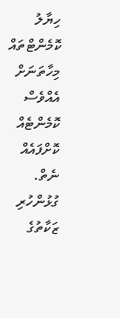ހިޔާލު
ކޮމެންޓްތައް
މިހާތަނަށް އެއްވެސް ކޮމެންޓެއް ކޮށްފައެއް ނެތް.
ގުޅުންހުރި
ޒަކާތުގެ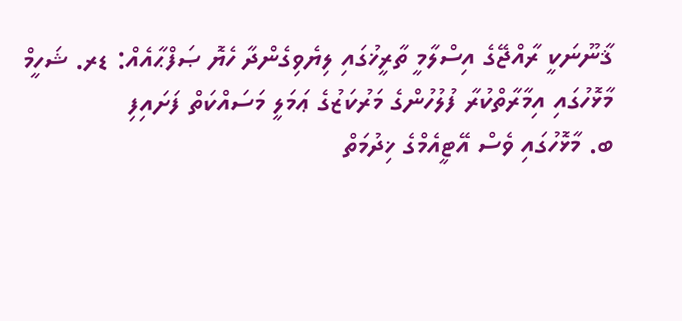ޤާނޫނަކީ ރާއްޖޭގެ އިސްލާމީ ތާރީޚުގައި ލިޔެވިގެންދާ ހެޔޮ ޞަފްޙާއެއް: ޑރ. ޝަހީމް
މާޅޮހުގައި އިމާރާތްކުރާ ފުލުހުންގެ މަރުކަޒުގެ ޢަމަލީ މަސައްކަތް ފަށައިފި
ބ. މާޅޮހުގައި ވެސް އޭޓީއެމްގެ ޚިދުމަތް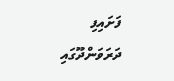ފަށައިފި
ދަރަވަންދޫގައި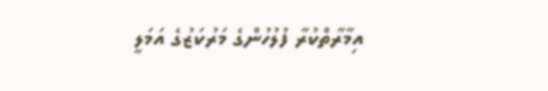އިމާރާތްކުރާ ފުލުހުންގެ މަރުކަޒުގެ އަމަލީ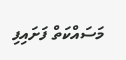މަސައްކަތް ފަށައިފި